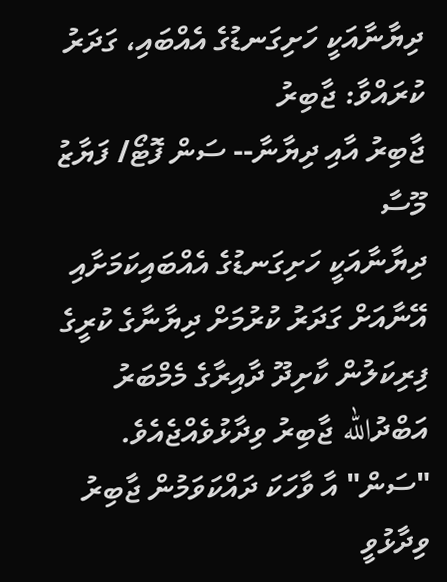ދިޔާނާއަކީ ހަށިގަނޑުގެ އެއްބައި، ގަދަރު ކުރައްވާ: ޖާބިރު
ޖާބިރު އާއި ދިޔާނާ-- ސަން ފޮޓޯ/ ފަޔާޒު މޫސާ
ދިޔާނާއަކީ ހަށިގަނޑުގެ އެއްބައިކަމަށާއި އޭނާއަށް ގަދަރު ކުރުމަށް ދިޔާނާގެ ކުރީގެ ފިރިކަލުން ކާށިދޫ ދާއިރާގެ މެމްބަރު އަބްދުالله ޖާބިރު ވިދާޅުވެއްޖެއެވެ.
"ސަން" އާ ވާހަކަ ދައްކަވަމުން ޖާބިރު ވިދާޅުވީ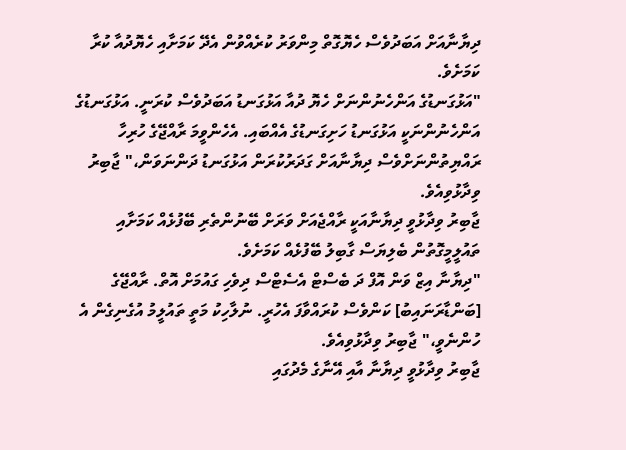ދިޔާނާއަށް އަބަދުވެސް ހެޔޮގޮތް މިންވަރު ކުރެއްވުން އެދޭ ކަމަށާއި ހެޔޮދުއާ ކުރާ ކަމަށެވެ.
"އަޅުގަނޑުގެ އަންހެނުންނަށް ހެޔޮ ދުއާ އަޅުގަނޑު އަބަދުވެސް ކުރަނީ. އަޅުގަނޑުގެ އަންހެނުންނަކީ އަޅުގަނޑު ހަށިގަނޑުގެ އެއްބައި. އެހެންވީމަ ރާއްޖޭގެ ހުރިހާ ރައްޔިތުންނަށްވެސް ދިޔާނާއަށް ގަދަރުކުރަން އަޅުގަނޑު ދަންނަވަން،" ޖާބިރު ވިދާޅުވިއެވެ.
ޖާބިރު ވިދާޅުވީ ދިޔާނާއަކީ ރާއްޖެއަށް ވަރަށް ބޭނުންތެރި ބޭފުޅެއް ކަމަށާއި ތައުލީމީގޮތުން ބެލިޔަސް ގާބިލު ބޭފުޅެއް ކަމަށެވެ.
"ދިޔާނާ އިޒް ވަން އޮފް ދަ ބެސްޓް އެސެޓްސް ދިވެހި ގައުމަށް އޮތް. ރާއްޖޭގެ [ބަންޑާރަނައިބު] ކަންވެސް ކުރައްވާފަ އެހުރީ. ނުލާހިކު މަތީ ތައުލީމު އުގެނިގެން އެ ހުންނެވީ،" ޖާބިރު ވިދާޅުވިއެވެ.
ޖާބިރު ވިދާޅުވީ ދިޔާނާ އާއި އޭނާގެ މެދުގައި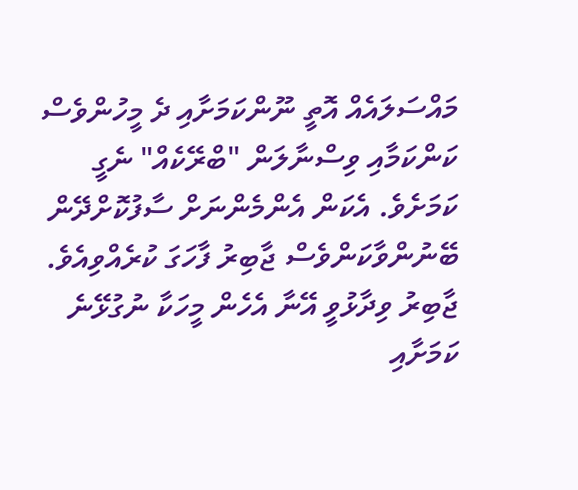މައްސަލައެއް އޮތީ ނޫންކަމަށާއި ދެ މީހުންވެސް ކަންކަމާއި ވިސްނާލަން "ބްރޭކެއް" ނެގީ ކަމަށެވެ. އެކަން އެންމެންނަށް ސާފުކޮށްދޭން ބޭނުންވާކަންވެސް ޖާބިރު ފާހަގަ ކުރެއްވިއެވެ.
ޖާބިރު ވިދާޅުވީ އޭނާ އެހެން މީހަކާ ނުގުޅޭނެ ކަމަށާއި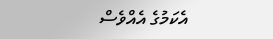އެކަމުގެ އެއްވެސް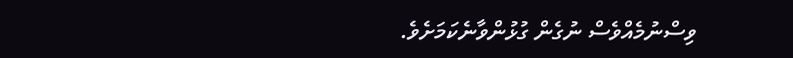ވިސްނުމެއްވެސް ނުގެން ގުޅުންވާނެކަމަށެވެ.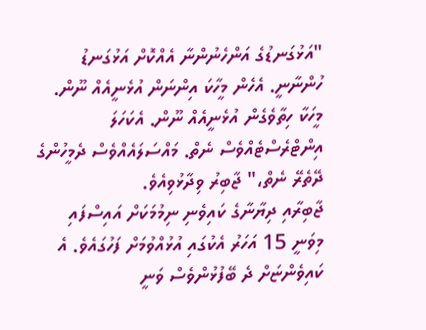"އަޅުގަނޑުގެ އަންހެނުންނާ އެއްކޮށް އަޅުގަނޑު ހުންނާނީ. އެހެން މީހާކަ އިންނަން އުޅެނީއެއް ނޫން. މީހަކާ ހިތާވެގެން އުޅެނީއެއް ނޫން. އެކަހަލަ އިންޓްރެސްޓެއްވެސް ނެތް. މައްސަލައެއްވެސް ދެމީހުންގެ ދޭތެރޭ ނެތް،" ޖާބިރު ވިދާޅުވިއެވެ.
ޖާބިރާއި ދިޔާނާގެ ކައިވެނި ނިމުމަކަށް އައިސްފައި މިވަނީ 15 އަހަރު އެކުގައި އުޅުއްވުމަށް ފަހުގައެވެ. އެ ކައިވެންޏަށް ދެ ބޭފުޅުންވެސް ވަނީ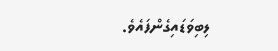ލިބިވަޑައިގެންފައެވެ.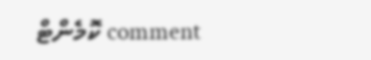comment ކޮމެންޓް